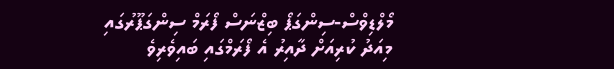މޯލްޑިވްސް-ސިންގަޕޯ ބިޒްނަސް ފޯރަމް ސިންގަޕޫރުގައި މިއަދު ކުރިއަށް ދާއިރު އެ ފޯރަމްގައި ބައިވެރިވެ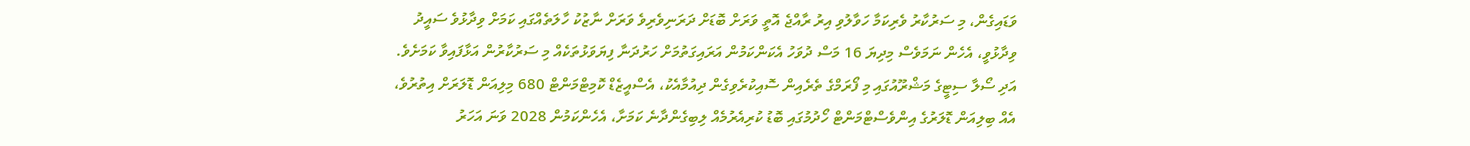ވަޑައިގެން، މި ސަރުކާރު ވެރިކަމާ ހަވާލުވި އިރު ރާއްޖެ އޮތީ ވަރަށް ބޮޑަށް ދަރަނިވެރިވެ ވަރަށް ނާޒުކު ހާލަތެއްގައި ކަމަށް ވިދާޅުވެ ސައީދު ވިދާޅުވީ، އެހެން ނަމަވެސް މިދިޔަ 16 މަސް ދުވަހު އެކަންކަމުން އަރައިގަތުމަށް ހަރުދަނާ ފިޔަވަޅުތަކެއް މި ސަރުކާރުން އަޅާފައިވާ ކަމަށެވެ.
އަދި ސޯލާ ސިޓީގެ މަޝްރޫއުގައި މި ފޯރަމްގެ ތެރެއިން ސޮއިކުރެވިގެން ދިއުމާއެކު، އެސްއީޒެޑް ކޮމިޓްމަންޓް 680 މިލިއަން ޑޮލަރަށް އިތުރުވެ، އެއް ބިލިއަން ޑޮލަރުގެ އިންވެސްޓްމަންޓް ހޯދުމުގައި ބޮޑު ކުރިއެރުމެއް ލިބިގެންދާނެ ކަމަށާ، އެހެންކަމުން 2028 ވަނަ އަހަރު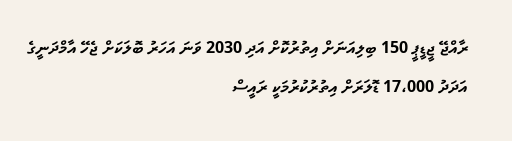ރާއްޖޭ ޖީޑީޕީ 150 ބިލިއަނަށް އިތުރުކޮށް އަދި 2030 ވަނަ އަހަރު ބޮލަކަށް ޖެހޭ އާމްދަނީގެ އަދަދު 17،000 ޑޮލަރަށް އިތުރުކުރުމަކީ ރައީސް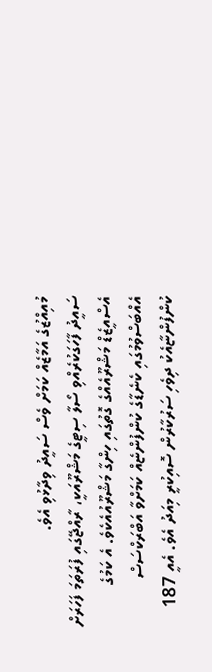މުއިއްޒުގެ އަމާޒެއް ކަމަށް ވެސް ސައީދު ވިދާޅުވި އެވެ.
ސައީދު ފާހަގަކުރެއްވި ސޯލާ ސިޓީގެ މަޝްރޫއަކީ، ރާއްޖޭގައި ފުރަތަމަ ފަހަރަށް އެސްއީޒެޑް މަޝްރޫއެއްގެ ގޮތުގައި ހިންގާ މަޝްރޫއުއެކެވެ. އެ ކަމުގެ އެއްބަސްވުމުގައި ކެނެޑާގެ ކުންފުންޏެއް ކަމަށްވާ އަބްރަކްސަސް ކުންފުންޏާއެކު ދިވެހި ސަރުކާރުން ސޮއިކުރީ މިއަދު އެވެ. އެއީ 187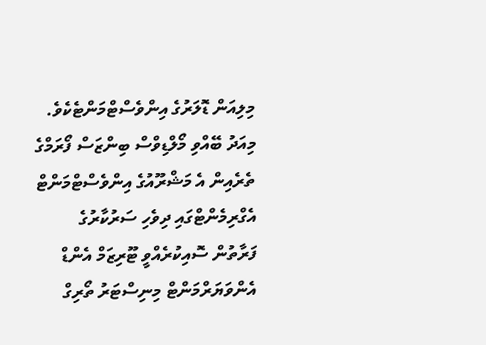މިލިއަން ޑޮލަރުގެ އިންވެސްޓްމަންޓެކެވެ.
މިއަދު ބޭއްވި މޯލްޑިވްސް ބިންޒަސް ފޯރަމްގެ ތެރެއިން އެ މަޝްރޫއުގެ އިންވެސްޓްމަންޓް އެގްރިމެންޓްގައި ދިވެހި ސަރުކާރުގެ ފަރާތުން ސޮއިކުރެއްވީ ޓޫރިޒަމް އެންޑް އެންވަޔަރްމަންޓް މިނިސްޓަރު ތޯރިގް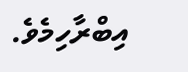އިބްރާހިމެވެ.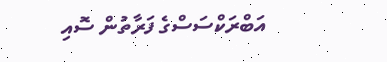އަބްރަކްސަސްގެ ފަރާތުން ސޮއި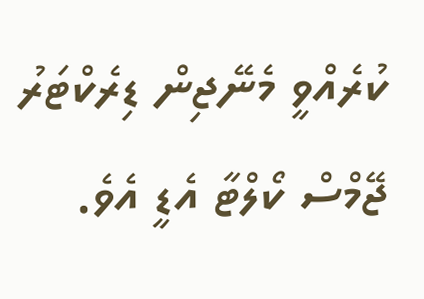ކުރެއްވީ މެނޭޖިން ޑިރެކްޓަރު ޖޭމްސް ކޯލްޓާ އެޑީ އެވެ.